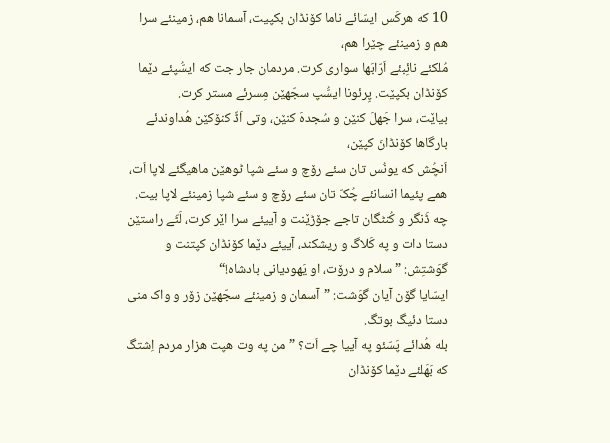10 که هرکَس ایسّائے ناما کۆنڈان بکپیت، آسمانا هم، زمینئے سرا هم و زمینئے چێرا هم،
مُلکئے نائِبئے اَرّابَها سواری کرت. مردمان جار جت که ایسُّپئے دێما کۆنڈان بکپێت. پِرئونا ایسُّپ سجّهێن مِسرئے مستر کرت.
بیاێت، سرا جَهلَ کنێن و سُجدهَ کنێن، وتی اَڈّ کنۆکێن هُداوندئے بارگاها کۆنڈانَ کپێن،
اَنچُش که یونُس تان سئے رۆچ و سئے شپا ٹوهێن ماهیگئے لاپا اَت، همے پئیما انسانئے چُکّ تان سئے رۆچ و سئے شپا زمینئے لاپا بیت.
چه ڈَنگر و کُنٹگان تاجے جۆڑێنت و آییئے سرا اێر کرت، لَٹّے راستێن دستا دات و په کَلاگ و ریشکند، آییئے دێما کۆنڈان کپتنت و گوَشتِش: ”سلام و درۆت، او یَهودیانی بادشاه!“
ایسّایا گۆن آیان گوَشت: ”آسمان و زمینئے سجّهێن زۆر و واک منی دستا دئیگ بوتگ.
بله هُدائے پَسّئو په آییا چے اَت؟ ”من په وت هپت هزار مردم اِشتگ که بَهَلئے دێما کۆنڈان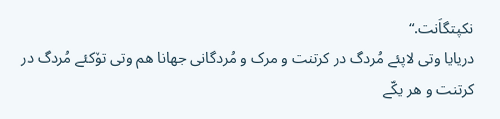نکپتگاَنت.“
دریایا وتی لاپئے مُردگ در کرتنت و مرک و مُردگانی جهانا هم وتی تۆکئے مُردگ در کرتنت و هر یکّے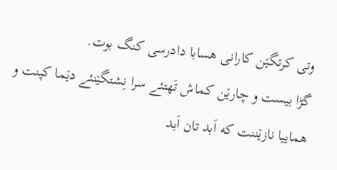وتی کرتگێن کارانی هسابا دادرسی کنگ بوت.
گڑا بیست و چارێن کماش تَهتئے سرا نِشتگێنئے دێما کپنت و هماییا نازێننت که اَبد تان اَبد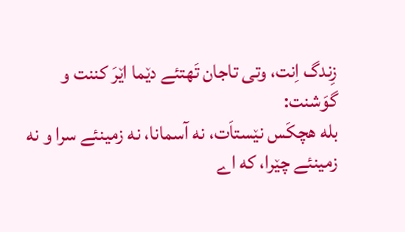زِندگ اِنت، وتی تاجان تَهتئے دێما اێرَ کننت و گوَشنت:
بله هچکَس نێستاَت، نه آسمانا، نه زمینئے سرا و نه زمینئے چێرا، که اے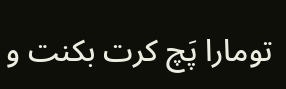تومارا پَچ کرت بکنت و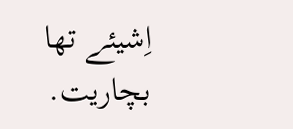اِشیئے تها بچاریت.